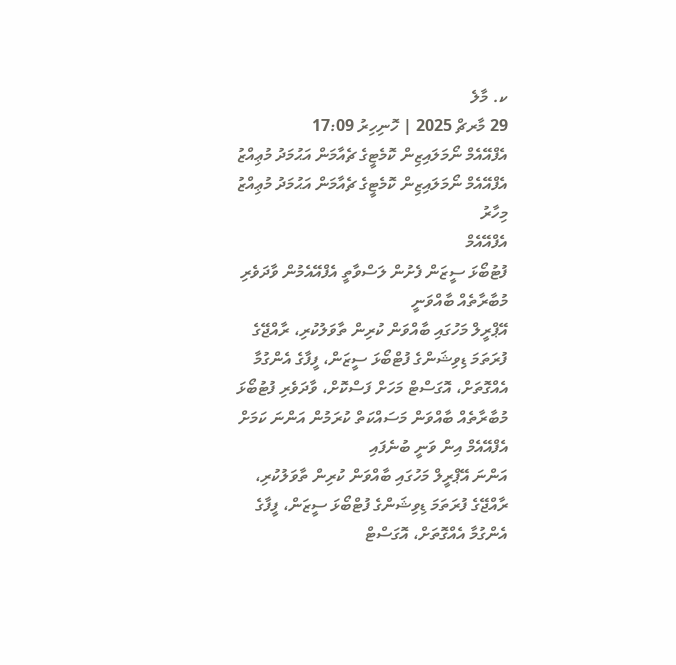ކ. މާލެ
29 މާރޗް 2025 | ހޮނިހިރު 17:09
އެފްއޭއެމް ނޯމަލައިޒިން ކޮމެޓީގެ ޗެއާމަން އަޙުމަދު މުޢިއްޒު
އެފްއޭއެމް ނޯމަލައިޒިން ކޮމެޓީގެ ޗެއާމަން އަޙުމަދު މުޢިއްޒު
މިހާރު
އެފްއޭއެމް
ފުޓުބޯޅަ ސީޒަން ފެށުން ލަސްވާތީ އެފްއޭއެމުން ވާދަވެރި މުބާރާތެއް ބާއްވަނީ
އޭޕްރީލް މަހުގައި ބާއްވަން ކުރިން ތާވަލުކުރި، ރާއްޖޭގެ ފުރަތަމަ ޑިވިޝަންގެ ފުޓްބޯޅަ ސީޒަން، ފީފާގެ އެންގުމާ އެއްގޮތަށް، އޮގަސްޓް މަހަށް ފަސްކޮށް، ވާދަވެރި ފުޓުބޯޅަ މުބާރާތެއް ބާއްވަން މަސައްކަތް ކުރަމުން އަންނަ ކަމަށް އެފްއޭއެމް އިން ވަނީ ބުނެފައި
އަންނަ އޭޕްރީލް މަހުގައި ބާއްވަން ކުރިން ތާވަލުކުރި، ރާއްޖޭގެ ފުރަތަމަ ޑިވިޝަންގެ ފުޓްބޯޅަ ސީޒަން، ފީފާގެ އެންގުމާ އެއްގޮތަށް، އޮގަސްޓް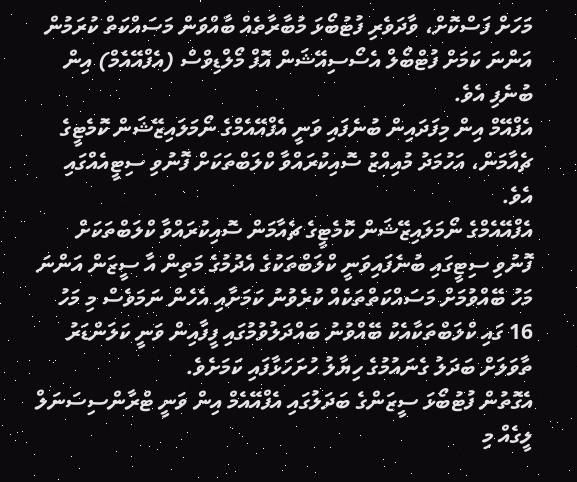މަހަށް ފަސްކޮށް، ވާދަވެރި ފުޓުބޯޅަ މުބާރާތެއް ބާއްވަން މަސައްކަތް ކުރަމުން އަންނަ ކަމަށް ފުޓްބޯލް އެސޯސިއޭޝަން އޮފް މޯލްޑިވްސް (އެފްއޭއެމް) އިން ބުނެފި އެވެ.
އެފްއޭމް އިން މިފަދައިން ބުނެފައި ވަނީ އެފްއޭއެމްގެ ނޯމަލައިޒޭޝަން ކޮމެޓީގެ ޗެއާމަން، އަހުމަދު މުއިއްޒު ސޮއިކުރައްވާ ކްލަބްތަކަށް ފޮނުވި ސިޓީއެއްގައި އެވެ.
އެފްއޭއެމްގެ ނޯމަލައިޒޭޝަން ކޮމެޓީގެ ޗެއާމަން ސޮއިކުރައްވާ ކްލަބްތަކަށް ފޮނުވި ސިޓީގައި ބުނެފައިވަނީ ކްލަބްތަކުގެ އެދުމުގެ މަތިން އާ ސީޒަން އަންނަ މަހު ބޭއްވުމަށް މަސައްކަތްތަކެއް ކުރެވުނު ކަމަށާއި އެހެން ނަމަވެސް މި މަހު 16 ގައި ކްލަބްތަކާއެކު ބޭއްވުނު ބައްދަލުވުމުގައި ފީފާއިން ވަނީ ކަލަންޑަރު ތާވަލަށް ބަދަލު ގެނައުމުގެ ހިޔާލު ހުށަހަޅާފައި ކަމަށެވެ.
އެގޮތުން ފުޓުބޯޅަ ސީޒަންގެ ބަދަލުގައި އެފްއޭއެމް އިން ވަނީ ޓްރާންސިސަނަލް ލީގެއް މި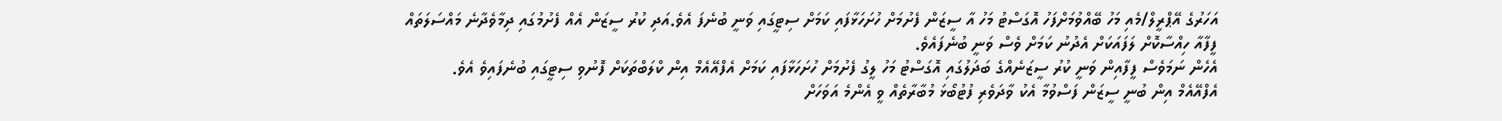އަހަރުގެ އޭޕްރީލް/މެއި މަހު ބޭއްވުމަށްފަހު އޮގަސްޓު މަހު އާ ސީޒަން ފެށުމަށް ހުށަހަޅާފައި ކަމަށް ސިޓީގައި ވަނީ ބުނެފަ އެވެ.އަދި ކުރު ސީޒަން އެއް ފެށުމުގައި ދިމާވެދާނެ މައްސަލަތައް ފީފާއާ ހިއްސާކޮށް ލަފައަކަށް އެދުނު ކަމަށް ވެސް ވަނީ ބުނެފައެވެ.
އެހެން ނަމަވެސް ފީފާއިން ވަނީ ކުރު ސީޒަނެއްގެ ބަދަލުގައި އޮގަސްޓު މަހު ލީގު ފެށުމަށް ހުށަހަޅާފައި ކަމަށް އެފްއޭއެމް އިން ކްލަބްތަކަށް ފޮނުވި ސިޓީގައި ބުނެފައިވެ އެވެ.
އެފްއޭއެމް އިން ބުނީ ސީޒަން ފަސްވުމާ އެކު ވާދަވެރި ފުޓުބޯޅަ މުބާރާތެއް ވީ އެންމެ އަވަހަށް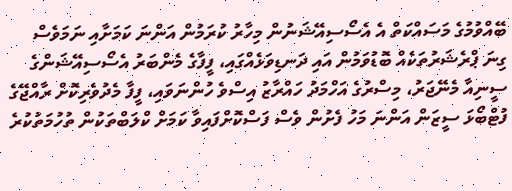ބޭއްވުމުގެ މަސައްކަތް އެ އެސޯސިއޭޝަނުން މިހާރު ކުރަމުން އަންނަ ކަމަށާއި ނަމަވެސް ގިނަ ޕްރެޝަރުތަކެއް ބޮޑުވަމުން އައި ދަނޑިވަޅެއްގައި، ފީފާގެ މެންބަރު އެސޯސިއޭޝަންގެ ސީނިއާ މެނޭޖަރު، މިސްރުގެ އަހްމަދު ހައްރާޒު އިސްވެ ހުންނަވައި، ފީފާ މެދުވެރިކޮށް ރާއްޖޭގެ ފުޓްބޯޅަ ސީޒަން އަންނަ މަހު ފެށުން ވެސް ފަސްކޮށްފައިވާ ކަމަށް ކްލަބްތަކުން ތުހުމަތުކުރެ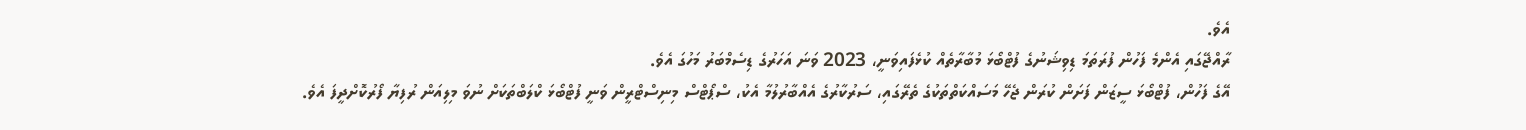އެވެ.
ރާއްޖޭގައި އެންމެ ފަހުން ފުރަތަމަ ޑިވިޝަނުގެ ފުޓްބޯޅަ މުބާރާތެއް ކުޅެފައިވަނީ، 2023 ވަނަ އަހަރުގެ ޑިސެމްބަރު މަހުގަ އެވެ.
އޭގެ ފަހުން، ފުޓްބޯޅަ ސީޒަން ފަށަން ކުރަން ޖެހޭ މަސައްކަތްތަކުގެ ތެރޭގައި، ސަރުކާރުގެ އެއްބާރުލުމާ އެކު، ސްޕޯޓްސް މިނިސްޓްރީން ވަނީ ފުޓްބޯޅަ ކްލަބްތަކަށް ނުވަ މިލިއަން ރުފިޔާ ފޯރުކޮށްދީފަ އެވެ.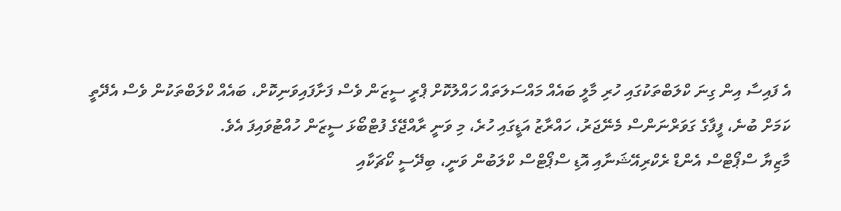އެ ފައިސާ އިން ގިނަ ކްލަބްތަކުގައި ހުރި މާލީ ބައެއް މައްސަލަތައް ހައްލުކޮށް ޕްރީ ސީޒަން ވެސް ފަށާފައިވަނިކޮށް، ބައެއް ކްލަބްތަކުން ވެސް އެދޭތީ ކަމަށް ބުނެ، ފީފާގެ ގަވަރްނަންސް މެނޭޖަރު، ހައްރާޒު އަޑީގައި ހުރެ، މި ވަނީ ރާއްޖޭގެ ފުޓްބޯޅަ ސީޒަން ހުއްޓުވައިފަ އެވެ.
މާޒިޔާ ސްޕޯޓްސް އެންޑް ރެކްރިއޭޝަނާއި އޮޑި ސްޕޯޓްސް ކްލަބުން ވަނީ، ބިދޭސީ ކޯޗަކާއި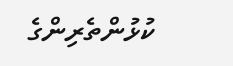ކުޅުންތެރިންގެ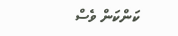ކަންކަން ވެސް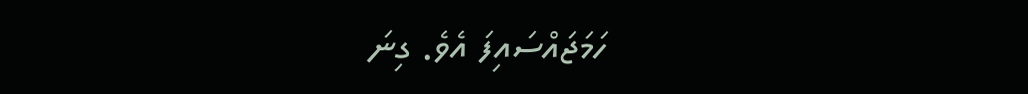ހަމަޖައްސައިފަ އެވެ. ގިނަ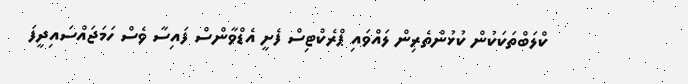ކްލަބްތަކަކުން ކުޅުންތެރިން ލައްވައި ޕްރެކްޓިސް ފެށީ އެޑްވާންސް ފައިސާ ވެސް ހަމަޖައްސައިދީފަ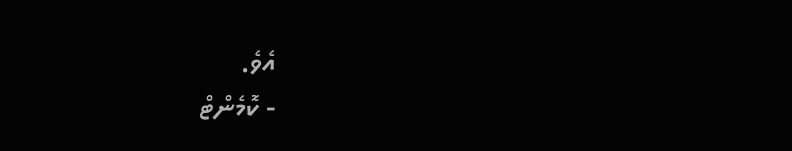އެވެ.
- ކޮމެންޓް